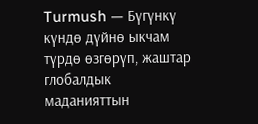Turmush — Бүгүнкү күндө дүйнө ыкчам түрдө өзгөрүп, жаштар глобалдык маданияттын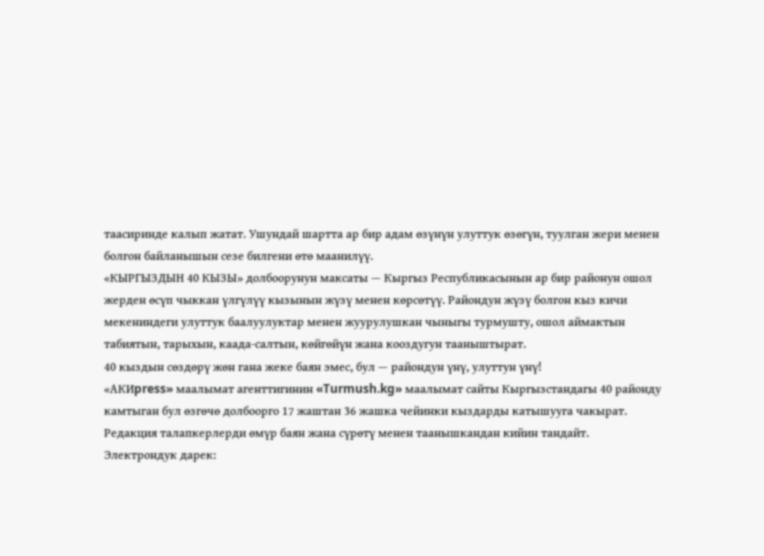таасиринде калып жатат. Ушундай шартта ар бир адам өзүнүн улуттук өзөгүн, туулган жери менен болгон байланышын сезе билгени өтө маанилүү.
«КЫРГЫЗДЫН 40 КЫЗЫ» долбоорунун максаты — Кыргыз Республикасынын ар бир районун ошол жерден өсүп чыккан үлгүлүү кызынын жүзү менен көрсөтүү. Райондун жүзү болгон кыз кичи мекениндеги улуттук баалуулуктар менен жуурулушкан чыныгы турмушту, ошол аймактын табиятын, тарыхын, каада-салтын, көйгөйүн жана кооздугун тааныштырат.
40 кыздын сөздөрү жөн гана жеке баян эмес, бул — райондун үнү, улуттун үнү!
«АКИpress» маалымат агенттигинин «Turmush.kg» маалымат сайты Кыргызстандагы 40 районду камтыган бул өзгөчө долбоорго 17 жаштан 36 жашка чейинки кыздарды катышууга чакырат. Редакция талапкерлерди өмүр баян жана сүрөтү менен таанышкандан кийин тандайт.
Электрондук дарек: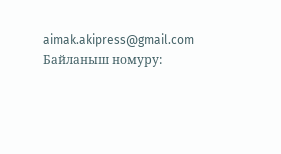aimak.akipress@gmail.com
Байланыш номуру: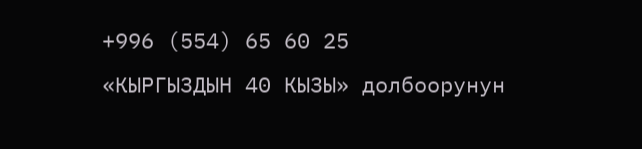+996 (554) 65 60 25
«КЫРГЫЗДЫН 40 КЫЗЫ» долбоорунун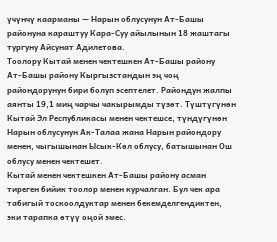үчүнчү каарманы — Нарын облусунун Ат-Башы районуна караштуу Кара-Суу айылынын 18 жаштагы тургуну Айсунат Адилетова.
Тоолору Кытай менен чектешкен Ат-Башы району
Ат-Башы району Кыргызстандын эң чоң райондорунун бири болуп эсептелет. Райондун жалпы аянты 19,1 миң чарчы чакырымды түзөт. Түштүгүнөн Кытай Эл Республикасы менен чектешсе, түндүгүнөн Нарын облусунун Ак-Талаа жана Нарын райондору менен, чыгышынан Ысык-Көл облусу, батышынан Ош облусу менен чектешет.
Кытай менен чектешкен Ат-Башы району асман тиреген бийик тоолор менен курчалган. Бул чек ара табигый тоскоолдуктар менен бекемделгендиктен, эки тарапка өтүү оңой эмес.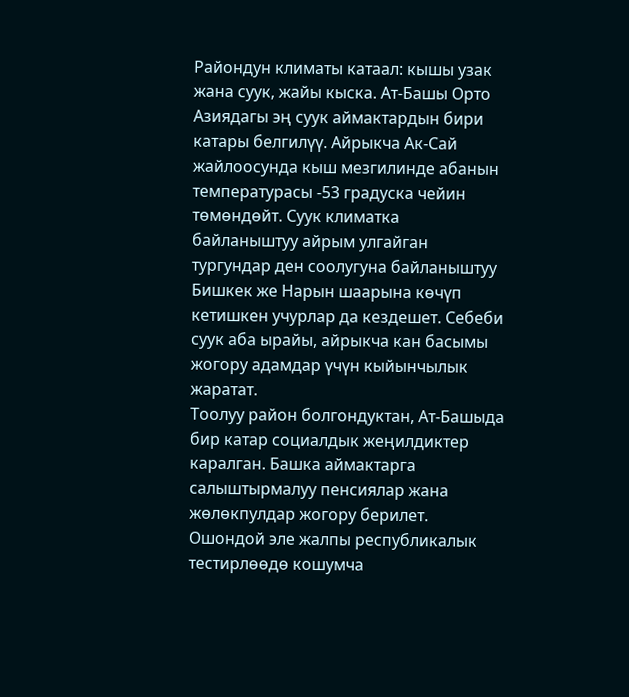Райондун климаты катаал: кышы узак жана суук, жайы кыска. Ат-Башы Орто Азиядагы эң суук аймактардын бири катары белгилүү. Айрыкча Ак-Сай жайлоосунда кыш мезгилинде абанын температурасы -53 градуска чейин төмөндөйт. Суук климатка байланыштуу айрым улгайган тургундар ден соолугуна байланыштуу Бишкек же Нарын шаарына көчүп кетишкен учурлар да кездешет. Себеби суук аба ырайы, айрыкча кан басымы жогору адамдар үчүн кыйынчылык жаратат.
Тоолуу район болгондуктан, Ат-Башыда бир катар социалдык жеңилдиктер каралган. Башка аймактарга салыштырмалуу пенсиялар жана жөлөкпулдар жогору берилет. Ошондой эле жалпы республикалык тестирлөөдө кошумча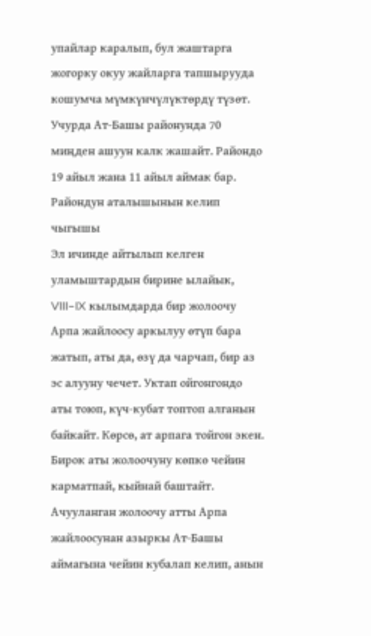упайлар каралып, бул жаштарга жогорку окуу жайларга тапшырууда кошумча мүмкүнчүлүктөрдү түзөт.
Учурда Ат-Башы районунда 70 миңден ашуун калк жашайт. Райондо 19 айыл жана 11 айыл аймак бар.
Райондун аталышынын келип чыгышы
Эл ичинде айтылып келген уламыштардын бирине ылайык, VIII–IX кылымдарда бир жолоочу Арпа жайлоосу аркылуу өтүп бара жатып, аты да, өзү да чарчап, бир аз эс алууну чечет. Уктап ойгонгондо аты тоюп, күч-кубат топтоп алганын байкайт. Көрсө, ат арпага тойгон экен. Бирок аты жолоочуну көпкө чейин карматпай, кыйнай баштайт. Ачууланган жолоочу атты Арпа жайлоосунан азыркы Ат-Башы аймагына чейин кубалап келип, анын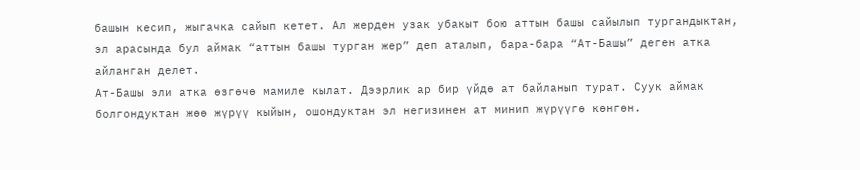башын кесип, жыгачка сайып кетет. Ал жерден узак убакыт бою аттын башы сайылып тургандыктан, эл арасында бул аймак “аттын башы турган жер” деп аталып, бара-бара “Ат-Башы” деген атка айланган делет.
Ат-Башы эли атка өзгөчө мамиле кылат. Дээрлик ар бир үйдө ат байланып турат. Суук аймак болгондуктан жөө жүрүү кыйын, ошондуктан эл негизинен ат минип жүрүүгө көнгөн.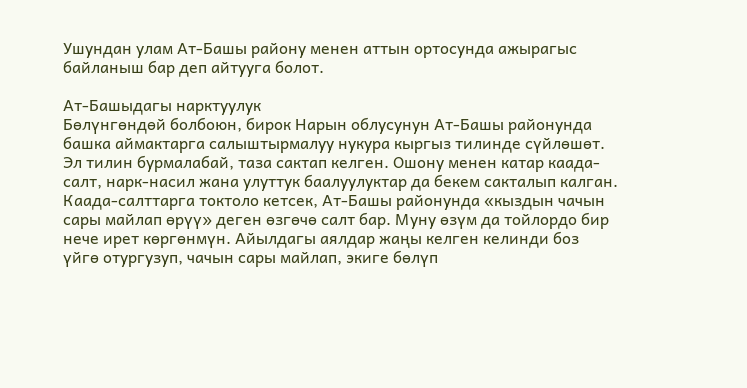Ушундан улам Ат-Башы району менен аттын ортосунда ажырагыс байланыш бар деп айтууга болот.

Ат-Башыдагы нарктуулук
Бөлүнгөндөй болбоюн, бирок Нарын облусунун Ат-Башы районунда башка аймактарга салыштырмалуу нукура кыргыз тилинде сүйлөшөт. Эл тилин бурмалабай, таза сактап келген. Ошону менен катар каада-салт, нарк-насил жана улуттук баалуулуктар да бекем сакталып калган.
Каада-салттарга токтоло кетсек, Ат-Башы районунда «кыздын чачын сары майлап өрүү» деген өзгөчө салт бар. Муну өзүм да тойлордо бир нече ирет көргөнмүн. Айылдагы аялдар жаңы келген келинди боз үйгө отургузуп, чачын сары майлап, экиге бөлүп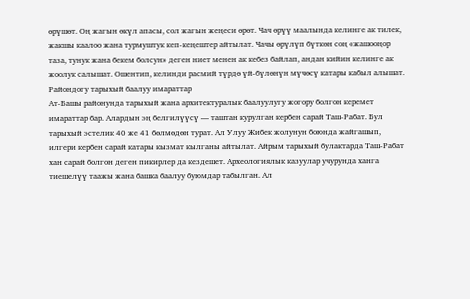өрүшөт. Оң жагын өкүл апасы, сол жагын жеңеси өрөт. Чач өрүү маалында келинге ак тилек, жакшы каалоо жана турмуштук кеп-кеңештер айтылат. Чачы өрүлүп бүткөн соң «жашооңор таза, тунук жана бекем болсун» деген ниет менен ак кебез байлап, андан кийин келинге ак жоолук салышат. Ошентип, келинди расмий түрдө үй-бүлөнүн мүчөсү катары кабыл алышат.
Райондогу тарыхый баалуу имараттар
Ат-Башы районунда тарыхый жана архитектуралык баалуулугу жогору болгон керемет имараттар бар. Алардын эң белгилүүсү — таштан курулган кербен сарай Таш-Рабат. Бул тарыхый эстелик 40 же 41 бөлмөдөн турат. Ал Улуу Жибек жолунун боюнда жайгашып, илгери кербен сарай катары кызмат кылганы айтылат. Айрым тарыхый булактарда Таш-Рабат хан сарай болгон деген пикирлер да кездешет. Археологиялык казуулар учурунда ханга тиешелүү таажы жана башка баалуу буюмдар табылган. Ал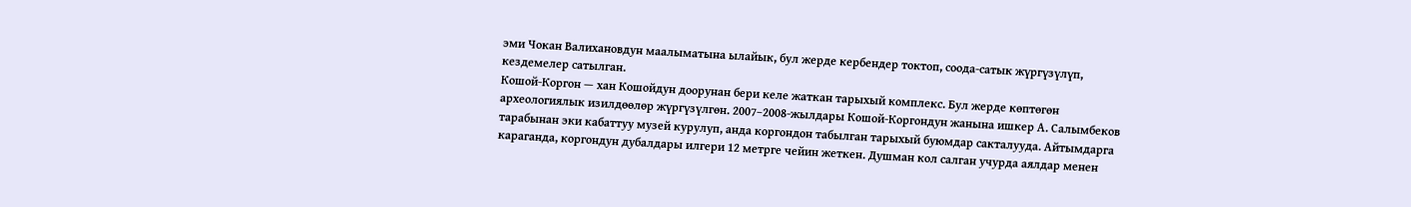эми Чокан Валихановдун маалыматына ылайык, бул жерде кербендер токтоп, соода-сатык жүргүзүлүп, кездемелер сатылган.
Кошой-Коргон — хан Кошойдун доорунан бери келе жаткан тарыхый комплекс. Бул жерде көптөгөн археологиялык изилдөөлөр жүргүзүлгөн. 2007–2008-жылдары Кошой-Коргондун жанына ишкер А. Салымбеков тарабынан эки кабаттуу музей курулуп, анда коргондон табылган тарыхый буюмдар сакталууда. Айтымдарга караганда, коргондун дубалдары илгери 12 метрге чейин жеткен. Душман кол салган учурда аялдар менен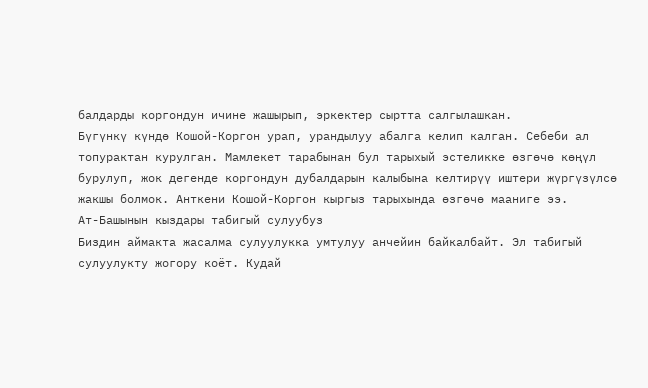балдарды коргондун ичине жашырып, эркектер сыртта салгылашкан.
Бүгүнкү күндө Кошой-Коргон урап, урандылуу абалга келип калган. Себеби ал топурактан курулган. Мамлекет тарабынан бул тарыхый эстеликке өзгөчө көңүл бурулуп, жок дегенде коргондун дубалдарын калыбына келтирүү иштери жүргүзүлсө жакшы болмок. Анткени Кошой-Коргон кыргыз тарыхында өзгөчө мааниге ээ.
Ат-Башынын кыздары табигый сулуубуз
Биздин аймакта жасалма сулуулукка умтулуу анчейин байкалбайт. Эл табигый сулуулукту жогору коёт. Кудай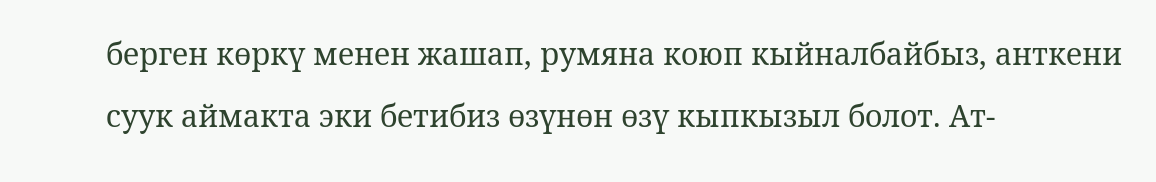берген көркү менен жашап, румяна коюп кыйналбайбыз, анткени суук аймакта эки бетибиз өзүнөн өзү кыпкызыл болот. Ат-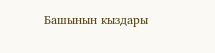Башынын кыздары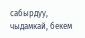сабырдуу, чыдамкай, бекем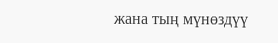жана тың мүнөздүү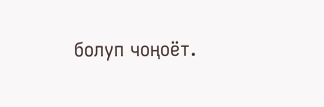болуп чоңоёт.